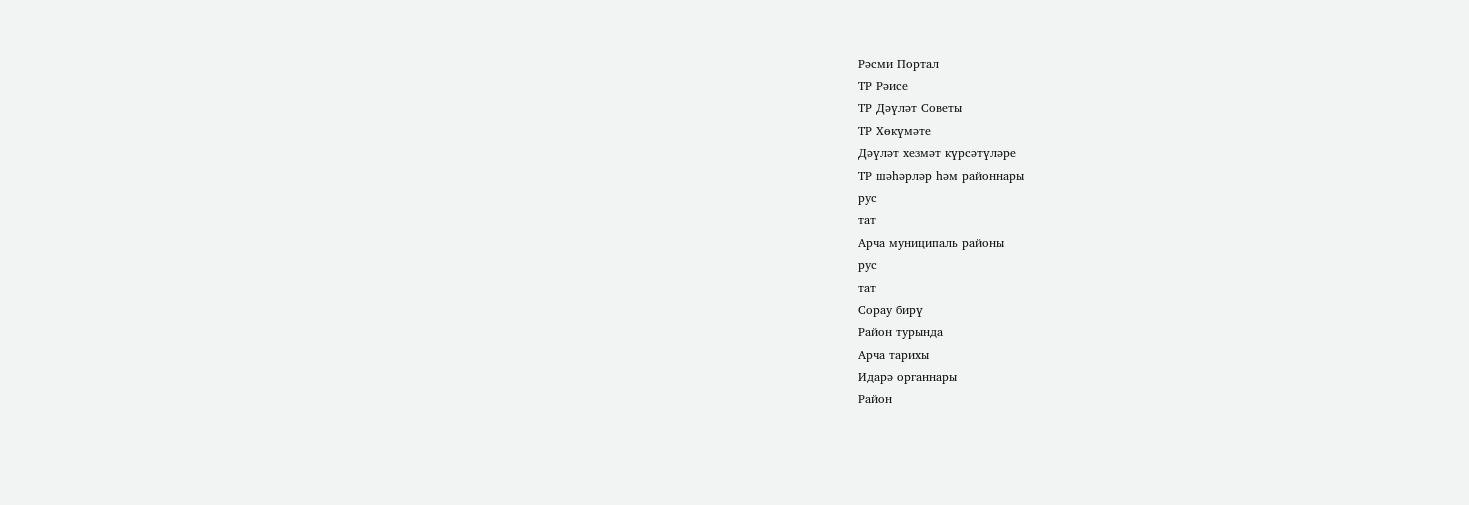Рәсми Портал
ТР Рәисе
ТР Дәүләт Советы
ТР Хөкүмәте
Дәүләт хезмәт күрсәтүләре
ТР шәһәрләр һәм районнары
рус
тат
Арча муниципаль районы
рус
тат
Сорау бирү
Район турында
Арча тарихы
Идарә органнары
Район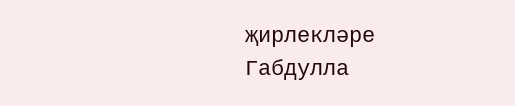җирлекләре
Габдулла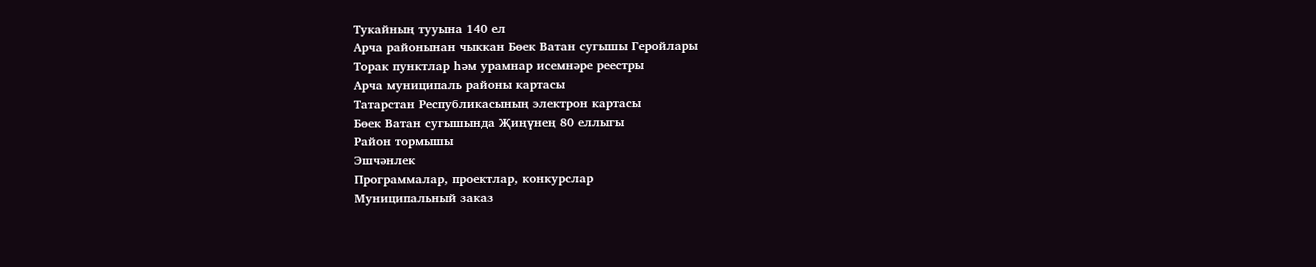Тукайның тууына 140 ел
Арча районынан чыккан Бөек Ватан сугышы Геройлары
Торак пунктлар һәм урамнар исемнәре реестры
Арча муниципаль районы картасы
Татарстан Республикасының электрон картасы
Бөек Ватан сугышында Җиңүнең 80 еллыгы
Район тормышы
Эшчәнлек
Программалар, проектлар, конкурслар
Муниципальный заказ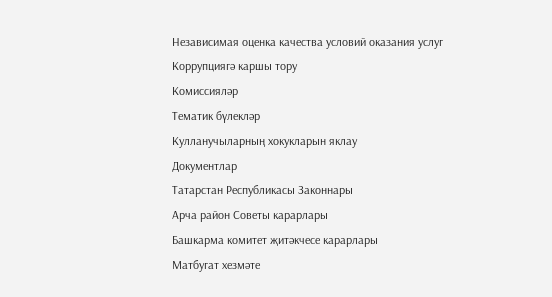Независимая оценка качества условий оказания услуг
Коррупциягә каршы тору
Комиссияләр
Тематик бүлекләр
Кулланучыларның хокукларын яклау
Документлар
Татарстан Республикасы Законнары
Арча район Советы карарлары
Башкарма комитет җитәкчесе карарлары
Матбугат хезмәте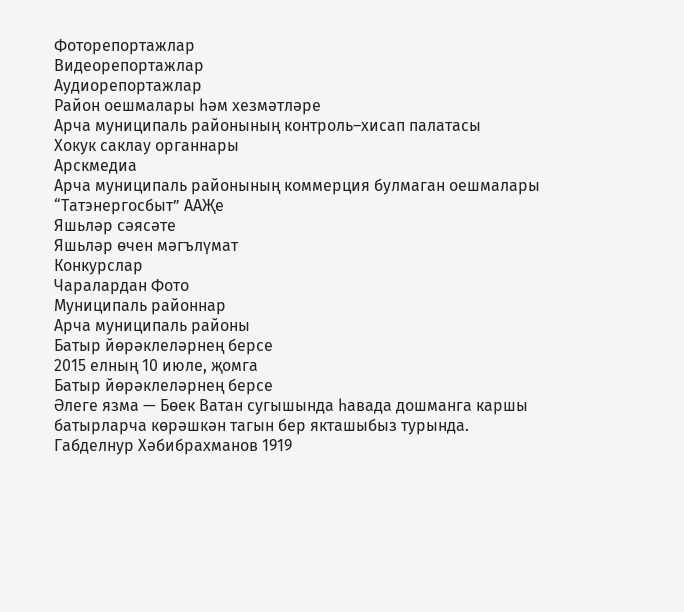Фоторепортажлар
Видеорепортажлар
Аудиорепортажлар
Район оешмалары һәм хезмәтләре
Арча муниципаль районының контроль–хисап палатасы
Хокук саклау органнары
Арскмедиа
Арча муниципаль районының коммерция булмаган оешмалары
“Татэнергосбыт” ААҖе
Яшьләр сәясәте
Яшьләр өчен мәгълүмат
Конкурслар
Чаралардан Фото
Муниципаль районнар
Арча муниципаль районы
Батыр йөрәклеләрнең берсе
2015 елның 10 июле, җомга
Батыр йөрәклеләрнең берсе
Әлеге язма — Бөек Ватан сугышында һавада дошманга каршы батырларча көрәшкән тагын бер якташыбыз турында.
Габделнур Хәбибрахманов 1919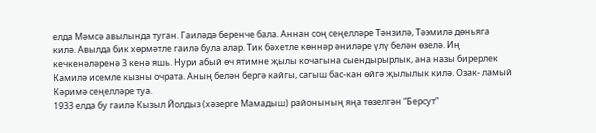елда Мәмсә авылында туган. Гаиләдә беренче бала. Аннан соң сеңелләре Тәнзилә, Тәэмилә дөньяга килә. Авылда бик хөрмәтле гаилә була алар. Тик бәхетле көннәр әниләре үлү белән өзелә. Иң кечкенәләренә 3 кенә яшь. Нури абый өч ятимне җылы кочагына сыендырырлык, ана назы бирерлек Камилә исемле кызны очрата. Аның белән бергә кайгы, сагыш бас-кан өйгә җылылык килә. Озак- ламый Кәримә сеңелләре туа.
1933 елда бу гаилә Кызыл Йолдыз (хәзерге Мамадыш) районының яңа төзелгән “Берсут”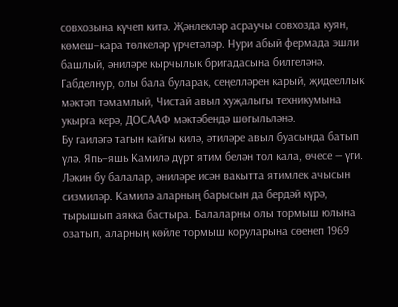совхозына күчеп китә. Җәнлекләр асраучы совхозда куян, көмеш–кара төлкеләр үрчетәләр. Нури абый фермада эшли башлый, әниләре кырчылык бригадасына билгеләнә. Габделнур, олы бала буларак, сеңелләрен карый, җидееллык мәктәп тәмамлый, Чистай авыл хуҗалыгы техникумына укырга керә, ДОСААФ мәктәбендә шөгыльләнә.
Бу гаиләгә тагын кайгы килә, әтиләре авыл буасында батып үлә. Япь–яшь Камилә дүрт ятим белән тол кала, өчесе — үги. Ләкин бу балалар, әниләре исән вакытта ятимлек ачысын сизмиләр. Камилә аларның барысын да бердәй күрә, тырышып аякка бастыра. Балаларны олы тормыш юлына озатып, аларның көйле тормыш коруларына сөенеп 1969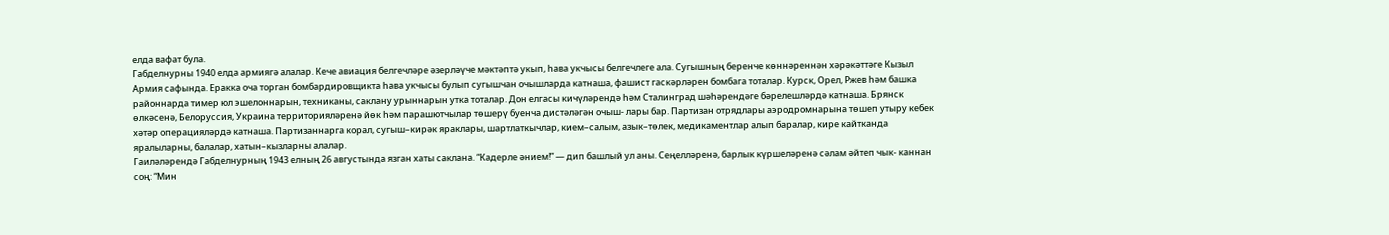елда вафат була.
Габделнурны 1940 елда армиягә алалар. Кече авиация белгечләре әзерләүче мәктәптә укып, һава укчысы белгечлеге ала. Сугышның беренче көннәреннән хәрәкәттәге Кызыл Армия сафында. Еракка оча торган бомбардировщикта һава укчысы булып сугышчан очышларда катнаша, фашист гаскәрләрен бомбага тоталар. Курск, Орел, Ржев һәм башка районнарда тимер юл эшелоннарын, техниканы, саклану урыннарын утка тоталар. Дон елгасы кичүләрендә һәм Сталинград шәһәрендәге бәрелешләрдә катнаша. Брянск өлкәсенә, Белоруссия, Украина территорияләренә йөк һәм парашютчылар төшерү буенча дистәләгән очыш- лары бар. Партизан отрядлары аэродромнарына төшеп утыру кебек хәтәр операцияләрдә катнаша. Партизаннарга корал, сугыш–кирәк яраклары, шартлаткычлар, кием–салым, азык–төлек, медикаментлар алып баралар, кире кайтканда яралыларны, балалар, хатын–кызларны алалар.
Гаиләләрендә Габделнурның 1943 елның 26 августында язган хаты саклана. “Кадерле әнием!” — дип башлый ул аны. Сеңелләренә, барлык күршеләренә сәлам әйтеп чык- каннан соң: “Мин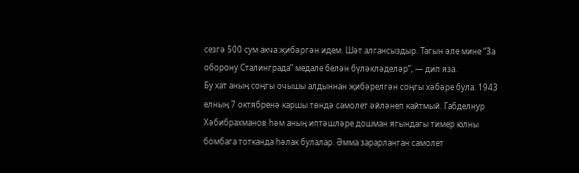сезгә 500 сум акча җибәргән идем. Шәт алгансыздыр. Тагын әле мине “За оборону Сталинграда” медале белән бүләкләделәр”, — дип яза.
Бу хат аның соңгы очышы алдыннан җибәрелгән соңгы хәбәре була. 1943 елның 7 октябренә каршы төндә самолет әйләнеп кайтмый. Габделнур Хәбибрахманов һәм аның иптәшләре дошман ягындагы тимер юлны бомбага тотканда һәлак булалар. Әмма зарарланган самолет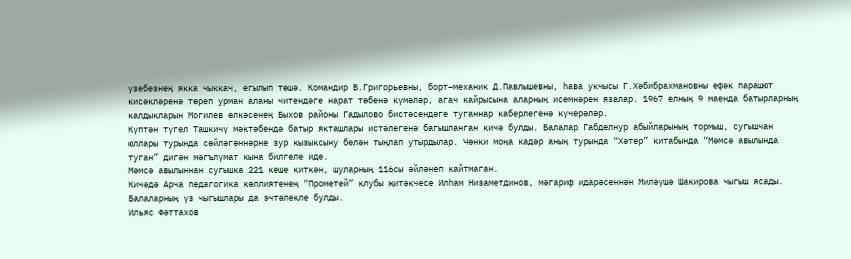үзебезнең якка чыккач, егылып төшә. Командир В.Григорьевны, борт–механик Д.Павлышевны, һава укчысы Г.Хәбибрахмановны ефәк парашют кисәкләренә төреп урман аланы читендәге нарат төбенә күмәләр, агач кайрысына аларның исемнәрен язалар. 1967 елның 9 маенда батырларның калдыкларын Могилев өлкәсенең Быхов районы Гадылово бистәсендәге туганнар каберлегенә күчерәләр.
Күптән түгел Ташкичү мәктәбендә батыр якташлары истәлегенә багышланган кичә булды. Балалар Габделнур абыйларының тормыш, сугышчан юллары турында сөйләгәннәрне зур кызыксыну белән тыңлап утырдылар. Чөнки моңа кадәр аның турында “Хәтер” китабында “Мәмсә авылында туган” дигән мәгълүмат кына билгеле иде.
Мәмсә авылыннан сугышка 221 кеше киткән, шуларның 116сы әйләнеп кайтмаган.
Кичәдә Арча педагогика көллиятенең “Прометей” клубы җитәкчесе Илһам Низаметдинов, мәгариф идарәсеннән Миләүшә Шакирова чыгыш ясады. Балаларның үз чыгышлары да эчтәлекле булды.
Ильяс Фәттахов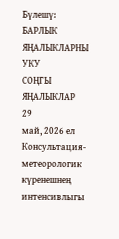Бүлешү:
БАРЛЫК ЯҢАЛЫКЛАРНЫ УКУ
СОҢГЫ ЯҢАЛЫКЛАР
29
май, 2026 ел
Консультация-метеорологик күренешнең интенсивлыгы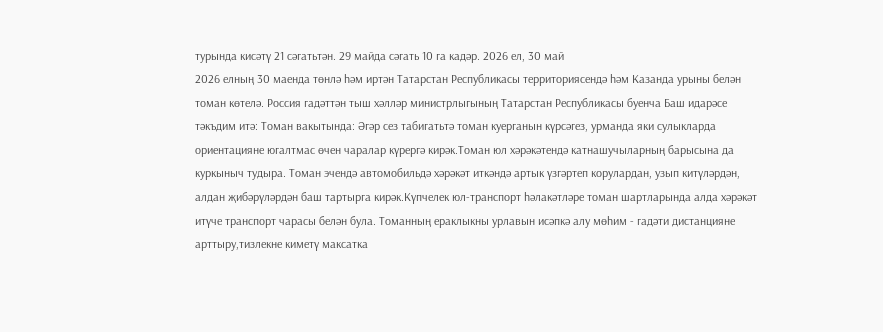турында кисәтү 21 сәгатьтән. 29 майда сәгать 10 га кадәр. 2026 ел, 30 май
2026 елның 30 маенда төнлә һәм иртән Татарстан Республикасы территориясендә һәм Казанда урыны белән томан көтелә. Россия гадәттән тыш хәлләр министрлыгының Татарстан Республикасы буенча Баш идарәсе тәкъдим итә: Томан вакытында: Әгәр сез табигатьтә томан куерганын күрсәгез, урманда яки сулыкларда ориентацияне югалтмас өчен чаралар күрергә кирәк.Томан юл хәрәкәтендә катнашучыларның барысына да куркыныч тудыра. Томан эчендә автомобильдә хәрәкәт иткәндә артык үзгәртеп корулардан, узып китүләрдән, алдан җибәрүләрдән баш тартырга кирәк.Күпчелек юл-транспорт һәлакәтләре томан шартларында алда хәрәкәт итүче транспорт чарасы белән була. Томанның ераклыкны урлавын исәпкә алу мөһим - гадәти дистанцияне арттыру,тизлекне киметү максатка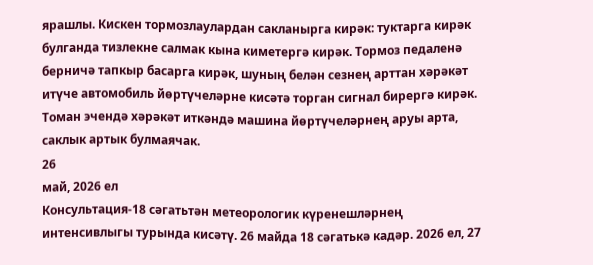ярашлы. Кискен тормозлаулардан сакланырга кирәк: туктарга кирәк булганда тизлекне салмак кына киметергә кирәк. Тормоз педаленә берничә тапкыр басарга кирәк, шуның белән сезнең арттан хәрәкәт итүче автомобиль йөртүчеләрне кисәтә торган сигнал бирергә кирәк. Томан эчендә хәрәкәт иткәндә машина йөртүчеләрнең аруы арта, саклык артык булмаячак.
26
май, 2026 ел
Консультация-18 сәгатьтән метеорологик күренешләрнең интенсивлыгы турында кисәтү. 26 майда 18 сәгатькә кадәр. 2026 ел, 27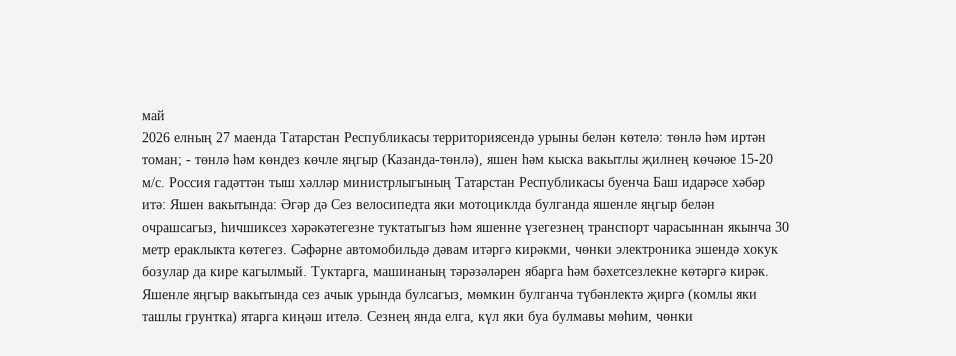май
2026 елның 27 маенда Татарстан Республикасы территориясендә урыны белән көтелә: төнлә һәм иртән томан; - төнлә һәм көндез көчле яңгыр (Казанда-төнлә), яшен һәм кыска вакытлы җилнең көчәюе 15-20 м/с. Россия гадәттән тыш хәлләр министрлыгының Татарстан Республикасы буенча Баш идарәсе хәбәр итә: Яшен вакытында: Әгәр дә Сез велосипедта яки мотоциклда булганда яшенле яңгыр белән очрашсагыз, һичшиксез хәрәкәтегезне туктатыгыз һәм яшенне үзегезнең транспорт чарасыннан якынча 30 метр ераклыкта көтегез. Сәфәрне автомобильдә дәвам итәргә кирәкми, чөнки электроника эшендә хокук бозулар да кире кагылмый. Туктарга, машинаның тәрәзәләрен ябарга һәм бәхетсезлекне көтәргә кирәк. Яшенле яңгыр вакытында сез ачык урында булсагыз, мөмкин булганча түбәнлектә җиргә (комлы яки ташлы грунтка) ятарга киңәш ителә. Сезнең янда елга, күл яки буа булмавы мөһим, чөнки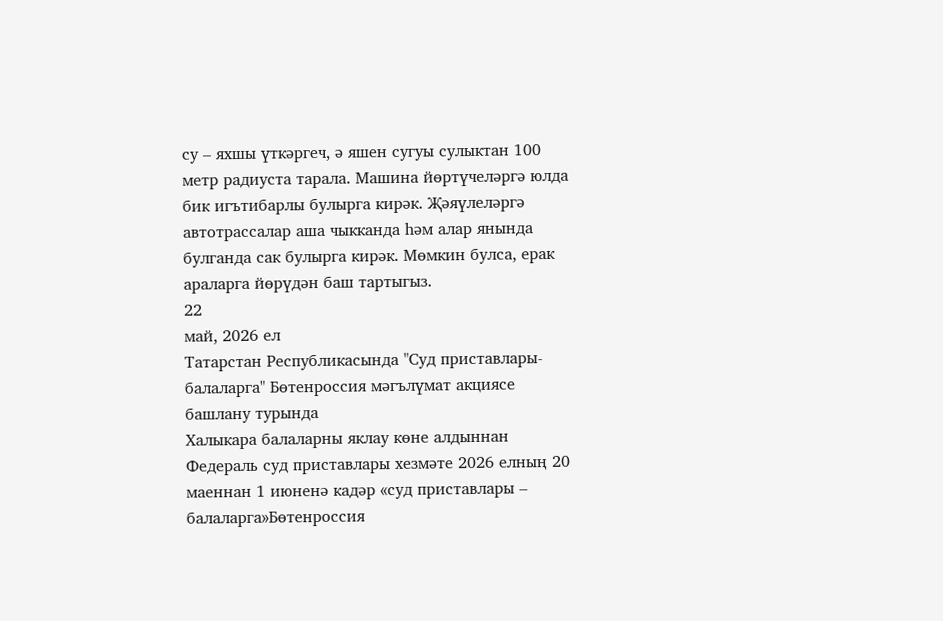су – яхшы үткәргеч, ә яшен сугуы сулыктан 100 метр радиуста тарала. Машина йөртүчеләргә юлда бик игътибарлы булырга кирәк. Җәяүлеләргә автотрассалар аша чыкканда һәм алар янында булганда сак булырга кирәк. Мөмкин булса, ерак араларга йөрүдән баш тартыгыз.
22
май, 2026 ел
Татарстан Республикасында "Суд приставлары-балаларга" Бөтенроссия мәгълүмат акциясе башлану турында
Халыкара балаларны яклау көне алдыннан Федераль суд приставлары хезмәте 2026 елның 20 маеннан 1 июненә кадәр «суд приставлары – балаларга»Бөтенроссия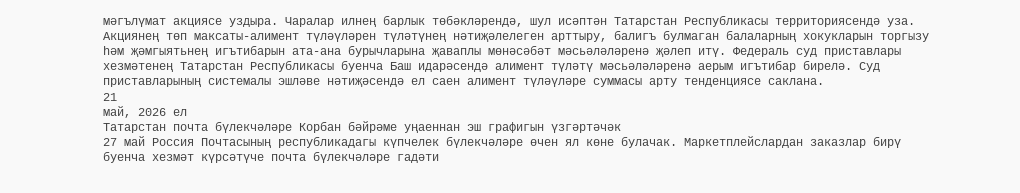мәгълүмат акциясе уздыра. Чаралар илнең барлык төбәкләрендә, шул исәптән Татарстан Республикасы территориясендә уза. Акциянең төп максаты-алимент түләүләрен түләтүнең нәтиҗәлелеген арттыру, балигъ булмаган балаларның хокукларын торгызу һәм җәмгыятьнең игътибарын ата-ана бурычларына җаваплы мөнәсәбәт мәсьәләләренә җәлеп итү. Федераль суд приставлары хезмәтенең Татарстан Республикасы буенча Баш идарәсендә алимент түләтү мәсьәләләренә аерым игътибар бирелә. Суд приставларының системалы эшләве нәтиҗәсендә ел саен алимент түләүләре суммасы арту тенденциясе саклана.
21
май, 2026 ел
Татарстан почта бүлекчәләре Корбан бәйрәме уңаеннан эш графигын үзгәртәчәк
27 май Россия Почтасының республикадагы күпчелек бүлекчәләре өчен ял көне булачак. Маркетплейслардан заказлар бирү буенча хезмәт күрсәтүче почта бүлекчәләре гадәти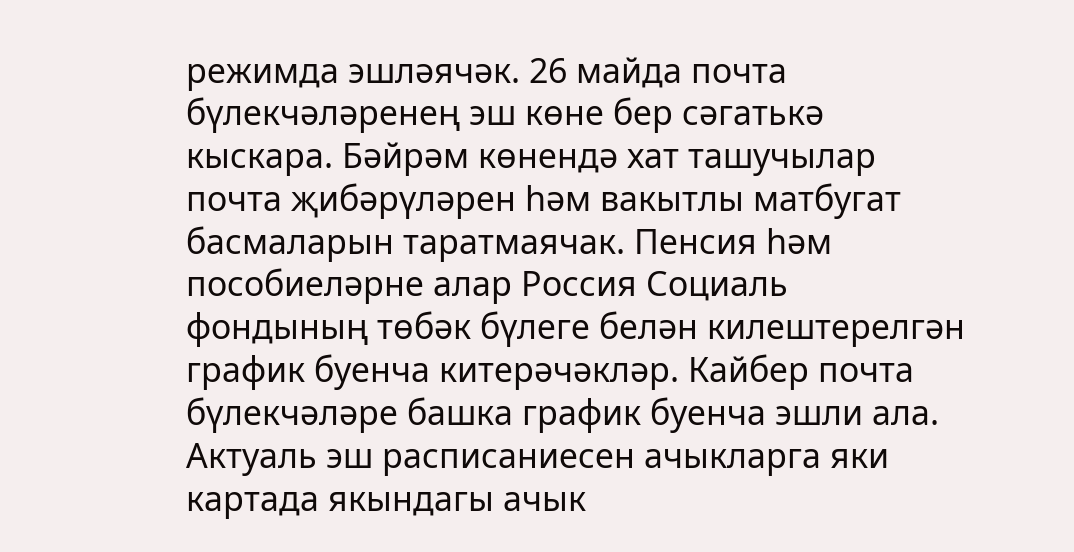режимда эшләячәк. 26 майда почта бүлекчәләренең эш көне бер сәгатькә кыскара. Бәйрәм көнендә хат ташучылар почта җибәрүләрен һәм вакытлы матбугат басмаларын таратмаячак. Пенсия һәм пособиеләрне алар Россия Социаль фондының төбәк бүлеге белән килештерелгән график буенча китерәчәкләр. Кайбер почта бүлекчәләре башка график буенча эшли ала. Актуаль эш расписаниесен ачыкларга яки картада якындагы ачык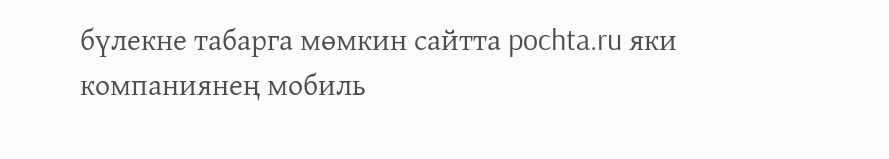бүлекне табарга мөмкин сайтта pochta.ru яки компаниянең мобиль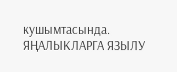кушымтасында.
ЯҢАЛЫКЛАРГА ЯЗЫЛУ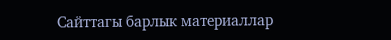Сайттагы барлык материаллар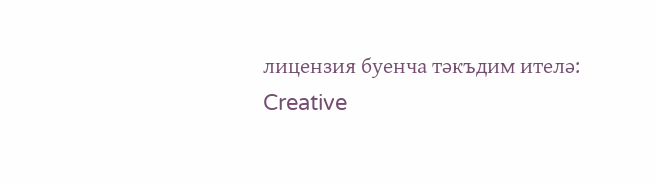лицензия буенча тәкъдим ителә:
Creative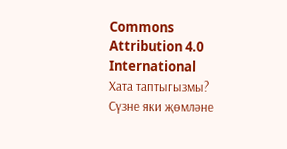Commons Attribution 4.0 International
Хата таптыгызмы?
Сүзне яки җөмләне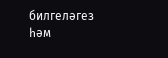билгеләгез һәм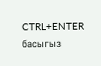CTRL+ENTER басыгыз